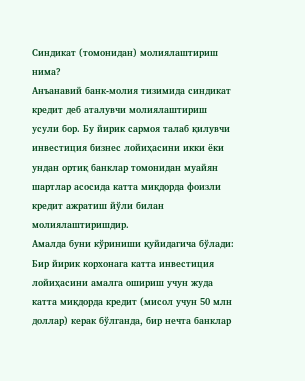Синдикат (томонидан) молиялаштириш нима?
Анъанавий банк-молия тизимида синдикат кредит деб аталувчи молиялаштириш усули бор. Бу йирик сармоя талаб қилувчи инвестиция бизнес лойиҳасини икки ёки ундан ортиқ банклар томонидан муайян шартлар асосида катта миқдорда фоизли кредит ажратиш йўли билан молиялаштиришдир.
Амалда буни кўриниши қуйидагича бўлади:
Бир йирик корхонага катта инвестиция лойиҳасини амалга ошириш учун жуда катта миқдорда кредит (мисол учун 50 млн доллар) керак бўлганда, бир нечта банклар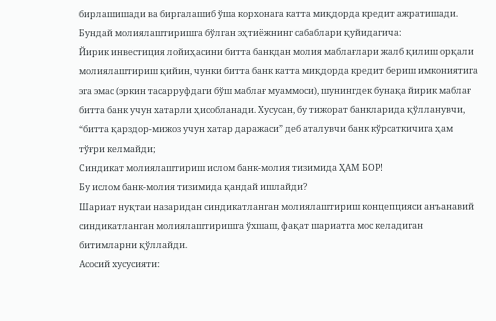бирлашишади ва биргалашиб ўша корхонага катта миқдорда кредит ажратишади.
Бундай молиялаштиришга бўлган эҳтиёжнинг сабаблари қуйидагича:
Йирик инвестиция лойиҳасини битта банкдан молия маблағлари жалб қилиш орқали молиялаштириш қийин, чунки битта банк катта миқдорда кредит бериш имкониятига эга эмас (эркин тасарруфдаги бўш маблағ муаммоси), шунингдек бунақа йирик маблағ битта банк учун хатарли ҳисобланади. Хусусан, бу тижорат банкларида қўлланувчи, “битта қарздор-мижоз учун хатар даражаси” деб аталувчи банк кўрсаткичига ҳам тўғри келмайди;
Синдикат молиялаштириш ислом банк-молия тизимида ҲАМ БOР!
Бу ислом банк-молия тизимида қандай ишлайди?
Шариат нуқтаи назаридан синдикатланган молиялаштириш концепцияси анъанавий синдикатланган молиялаштиришга ўхшаш, фақат шариатга мос келадиган битимларни қўллайди.
Асосий хусусияти: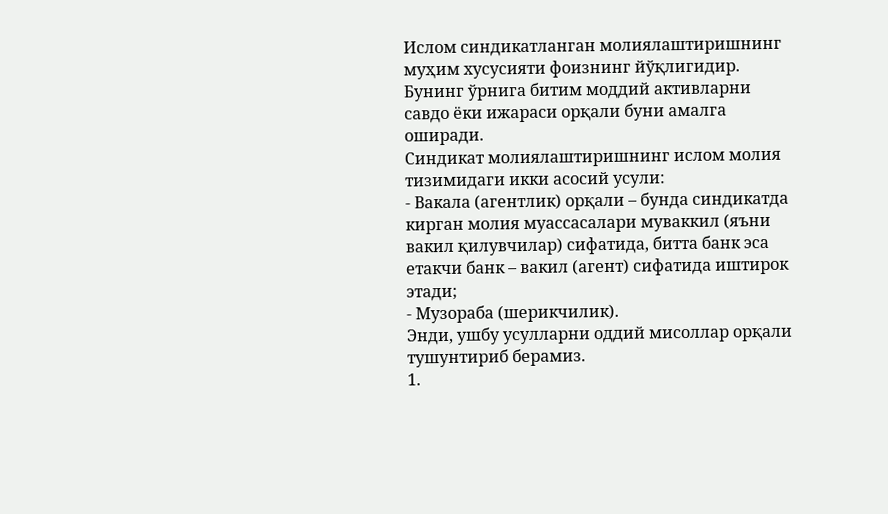Ислом синдикатланган молиялаштиришнинг муҳим хусусияти фоизнинг йўқлигидир. Бунинг ўрнига битим моддий активларни савдо ёки ижараси орқали буни амалга оширади.
Синдикат молиялаштиришнинг ислом молия тизимидаги икки асосий усули:
- Вакала (агентлик) орқали – бунда синдикатда кирган молия муассасалари муваккил (яъни вакил қилувчилар) сифатида, битта банк эса етакчи банк – вакил (агент) сифатида иштирок этади;
- Музораба (шерикчилик).
Энди, ушбу усулларни оддий мисоллар орқали тушунтириб берамиз.
1.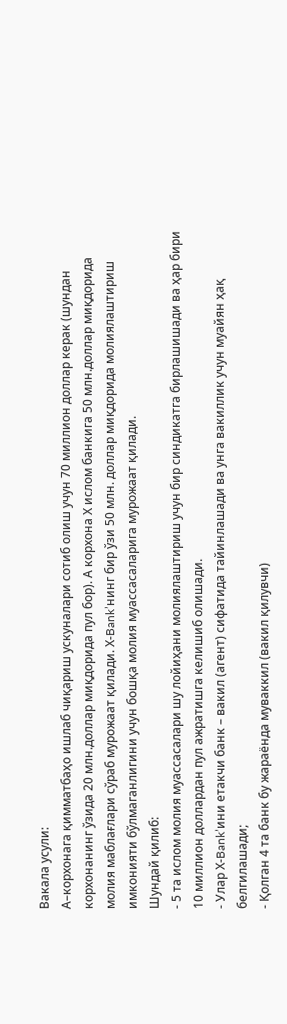Вакала усули:
А–корхонага қимматбаҳо ишлаб чиқариш ускуналари сотиб олиш учун 70 миллион доллар керак (шундан корхонанинг ўзида 20 млн.доллар миқдорида пул бор). А корхона Х ислом банкига 50 млн.доллар миқдорида молия маблағлари сўраб мурожаат қилади. Х-Bank’нинг бир ўзи 50 млн. доллар миқдорида молиялаштириш имконияти бўлмаганлигини учун бошқа молия муассасаларига мурожаат қилади.
Шундай қилиб:
- 5 та ислом молия муассасалари шу лойиҳани молиялаштириш учун бир синдикатга бирлашишади ва ҳар бири 10 миллион доллардан пул ажратишга келишиб олишади.
- Улар Х-Bank’ини етакчи банк – вакил (агент) сифатида тайинлашади ва унга вакиллик учун муайян ҳақ белгилашади;
- Қолган 4 та банк бу жараёнда муваккил (вакил қилувчи)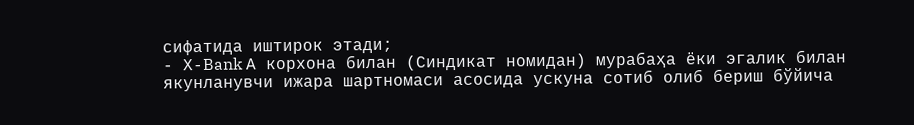сифатида иштирок этади;
- Х-Bank А корхона билан (Синдикат номидан) мурабаҳа ёки эгалик билан якунланувчи ижара шартномаси асосида ускуна сотиб олиб бериш бўйича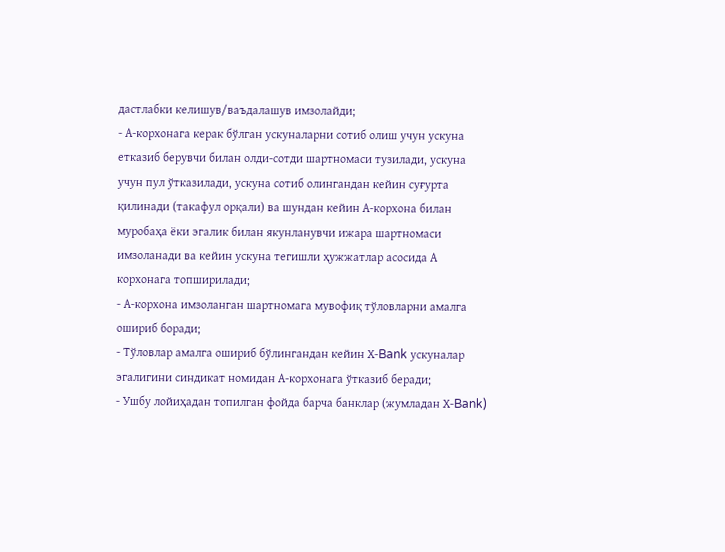дастлабки келишув/ваъдалашув имзолайди;
- А-корхонага керак бўлган ускуналарни сотиб олиш учун ускуна етказиб берувчи билан олди-сотди шартномаси тузилади, ускуна учун пул ўтказилади, ускуна сотиб олингандан кейин суғурта қилинади (такафул орқали) ва шундан кейин А-корхона билан муробаҳа ёки эгалик билан якунланувчи ижара шартномаси имзоланади ва кейин ускуна тегишли ҳужжатлар асосида А корхонага топширилади;
- А-корхона имзоланган шартномага мувофиқ тўловларни амалга ошириб боради;
- Тўловлар амалга ошириб бўлингандан кейин Х-Bank ускуналар эгалигини синдикат номидан А-корхонага ўтказиб беради;
- Ушбу лойиҳадан топилган фойда барча банклар (жумладан Х-Bank)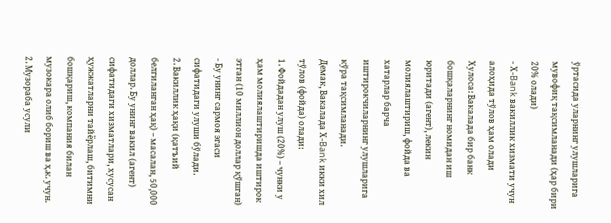ўртасида уларнинг улушларига мувофиқ тақсимланади (ҳар бири 20% олади)
- Х-Bank вакиллик хизмати учун алоҳида тўлов ҳам олади
Хулоса: Вакалада бир банк бошқаларнинг номидан иш юритади (агент), лекин молиялаштириш, фойда ва хатарлар барча иштирокчиларнинг улушларига кўра тақсимланади.
Демак, Вакалада Х-Bank икки хил тўлов (фойда) олади:
1. Фойдадан улуш (20%) – чунки у ҳам молиялаштиришда иштирок этган (10 миллион доллар қўшган)
- Бу унинг сармоя эгаси сифатидаги улуши бўлади.
2. Вакиллик ҳақи (қатъий белгиланган ҳақ) – масалан, 50,000 доллар. Бу унинг вакил (агент) сифатидаги хизматлари, хусусан ҳужжатларни тайёрлаш, битимни бошқариш, компания билан музокара олиб бориш ва ҳ.к. учун.
2. Музораба усули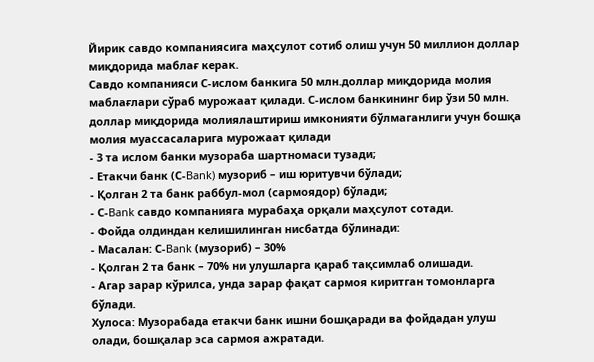Йирик савдо компаниясига маҳсулот сотиб олиш учун 50 миллион доллар миқдорида маблағ керак.
Савдо компанияси С-ислом банкига 50 млн.доллар миқдорида молия маблағлари сўраб мурожаат қилади. С-ислом банкининг бир ўзи 50 млн. доллар миқдорида молиялаштириш имконияти бўлмаганлиги учун бошқа молия муассасаларига мурожаат қилади
- 3 та ислом банки музораба шартномаси тузади;
- Етакчи банк (С-Bank) музориб – иш юритувчи бўлади;
- Қолган 2 та банк раббул-мол (сармоядор) бўлади;
- С-Bank савдо компанияга мурабаҳа орқали маҳсулот сотади.
- Фойда олдиндан келишилинган нисбатда бўлинади:
- Масалан: С-Bank (музориб) – 30%
- Қолган 2 та банк – 70% ни улушларга қараб тақсимлаб олишади.
- Агар зарар кўрилса, унда зарар фақат сармоя киритган томонларга бўлади.
Хулоса: Музорабада етакчи банк ишни бошқаради ва фойдадан улуш олади, бошқалар эса сармоя ажратади.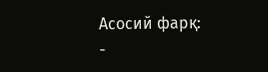Асосий фарқ:
-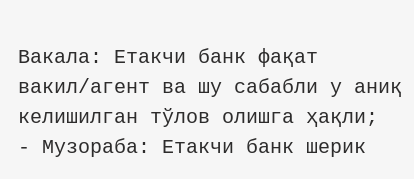Вакала: Етакчи банк фақат вакил/агент ва шу сабабли у аниқ келишилган тўлов олишга ҳақли;
- Музораба: Етакчи банк шерик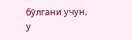бўлгани учун, у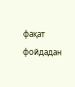фақат фойдадан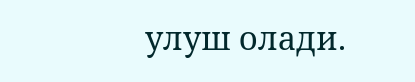улуш олади.